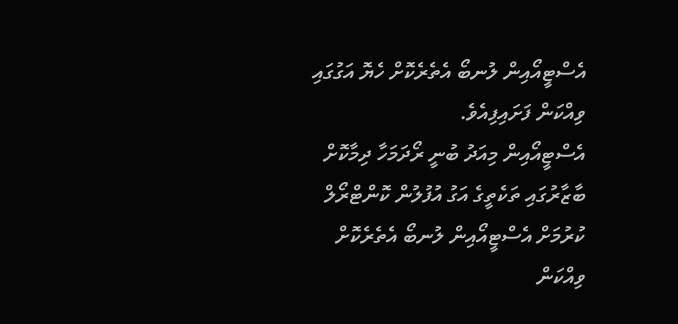އެސްޓީއޯއިން ލުނބޯ އެތެރެކޮށް ހެޔޮ އަގުގައި ވިއްކަން ފަށައިފިއެވެ.
އެސްޓީއޯއިން މިއަދު ބުނީ ރޯދަމަހާ ދިމާކޮށް ބާޒާރުގައި ތަކެތީގެ އަގު އުފުލުން ކޮންޓްރޯލް ކުރުމަށް އެސްޓީއޯއިން ލުނބޯ އެތެރެކޮށް ވިއްކަން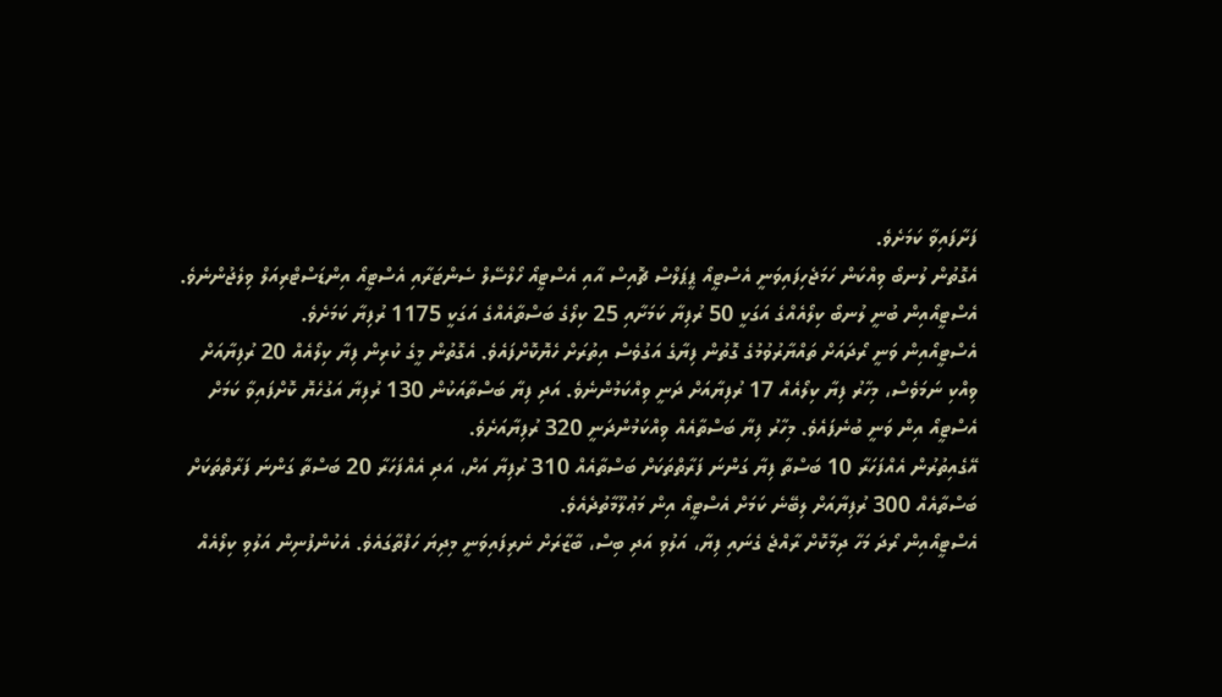ފަށާފައިވާ ކަމަށެވެ.
އެގޮތުން ލުނބޯ ވިއްކަން ހަމަޖެހިފައިވަނީ އެސްޓީއޯ ޕީޕަލްސް ޗޮއިސް އާއި އެސްޓީއޯ ހޯލްސޭލް ސެންޓަރާއި އެސްޓީއޯ އިންޑަސްޓްރިއަލް ވިލެޖުންނެވެ.
އެސްޓީއޯއިން ބުނީ ލުނބޯ ކިލޯއެއްގެ އަގަކީ 50 ރުފިޔާ ކަމަށާއި 25 ކިލޯގެ ބަސްތާއެއްގެ އަގަކީ 1175 ރުފިޔާ ކަމަށެވެ.
އެސްޓީއޯއިން ވަނީ ރޯދައަށް ތައްޔާރުވުމުގެ ގޮތުން ފިޔާގެ އަގުވެސް އިތުރަށް ހެޔޮކޮށްފައެވެ. އެގޮތުން މީގެ ކުރިން ފިޔާ ކިލޯއެއް 20 ރުފިޔާއަށް ވިއްކި ނަމަވެސް، މިހާރު ފިޔާ ކިލޯއެއް 17 ރުފިޔާއަށް ދަނީ ވިއްކަމުންނެވެ. އަދި ފިޔާ ބަސްތާއަކުން 130 ރުފިޔާ އަގުހެޔޮ ކޮށްފައިވާ ކަމަށް އެސްޓީއޯ އިން ވަނީ ބުނެފައެވެ. މިހާރު ފިޔާ ބަސްތާއެއް ވިއްކަމުންދަނީ 320 ރުފިޔާއަށެވެ.
އޭގެއިތުރުން އެއްފަހަރާ 10 ބަސްތާ ފިޔާ ގަންނަ ފަރާތްތަކަށް ބަސްތާއެއް 310 ރުފިޔާ އަށް، އަދި އެއްފަހަރާ 20 ބަސްތާ ގަންނަ ފަރާތްތަކަށް ބަސްތާއެއް 300 ރުފިޔާއަށް ލިބޭނެ ކަމަށް އެސްޓީއޯ އިން މަޢުލޫމާތުދެއެވެ.
އެސްޓީއޯއިން ރޯދަ މަހާ ދިމާކޮށް ރާއްޖެ ގެނައި ފިޔާ، އަލުވި އަދި ބިސް، ބާޒާރަށް ނެރިފައިވަނީ މިދިޔަ ހަފްތާގައެވެ. އެކުންފުނިން އަލުވި ކިލޯއެއް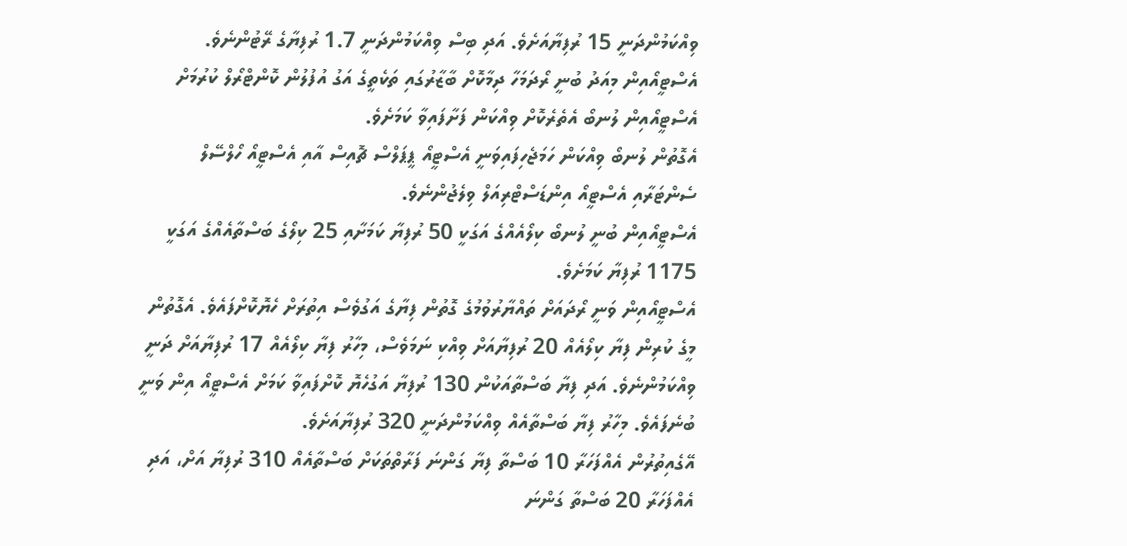ވިއްކަމުންދަނީ 15 ރުފިޔާއަށެވެ. އަދި ބިސް ވިއްކަމުންދަނީ 1.7 ރުފިޔާގެ ރޭޓުންނެވެ.
އެސްޓީއޯއިން މިއަދު ބުނީ ރޯދަމަހާ ދިމާކޮށް ބާޒާރުގައި ތަކެތީގެ އަގު އުފުލުން ކޮންޓްރޯލް ކުރުމަށް އެސްޓީއޯއިން ލުނބޯ އެތެރެކޮށް ވިއްކަން ފަށާފައިވާ ކަމަށެވެ.
އެގޮތުން ލުނބޯ ވިއްކަން ހަމަޖެހިފައިވަނީ އެސްޓީއޯ ޕީޕަލްސް ޗޮއިސް އާއި އެސްޓީއޯ ހޯލްސޭލް ސެންޓަރާއި އެސްޓީއޯ އިންޑަސްޓްރިއަލް ވިލެޖުންނެވެ.
އެސްޓީއޯއިން ބުނީ ލުނބޯ ކިލޯއެއްގެ އަގަކީ 50 ރުފިޔާ ކަމަށާއި 25 ކިލޯގެ ބަސްތާއެއްގެ އަގަކީ 1175 ރުފިޔާ ކަމަށެވެ.
އެސްޓީއޯއިން ވަނީ ރޯދައަށް ތައްޔާރުވުމުގެ ގޮތުން ފިޔާގެ އަގުވެސް އިތުރަށް ހެޔޮކޮށްފައެވެ. އެގޮތުން މީގެ ކުރިން ފިޔާ ކިލޯއެއް 20 ރުފިޔާއަށް ވިއްކި ނަމަވެސް، މިހާރު ފިޔާ ކިލޯއެއް 17 ރުފިޔާއަށް ދަނީ ވިއްކަމުންނެވެ. އަދި ފިޔާ ބަސްތާއަކުން 130 ރުފިޔާ އަގުހެޔޮ ކޮށްފައިވާ ކަމަށް އެސްޓީއޯ އިން ވަނީ ބުނެފައެވެ. މިހާރު ފިޔާ ބަސްތާއެއް ވިއްކަމުންދަނީ 320 ރުފިޔާއަށެވެ.
އޭގެއިތުރުން އެއްފަހަރާ 10 ބަސްތާ ފިޔާ ގަންނަ ފަރާތްތަކަށް ބަސްތާއެއް 310 ރުފިޔާ އަށް، އަދި އެއްފަހަރާ 20 ބަސްތާ ގަންނަ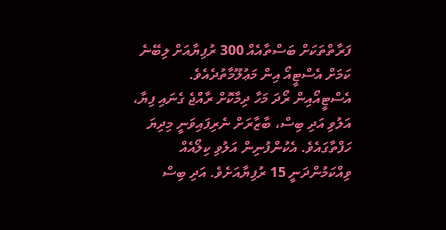ފަރާތްތަކަށް ބަސްތާއެއް 300 ރުފިޔާއަށް ލިބޭނެ ކަމަށް އެސްޓީއޯ އިން މަޢުލޫމާތުދެއެވެ.
އެސްޓީއޯއިން ރޯދަ މަހާ ދިމާކޮށް ރާއްޖެ ގެނައި ފިޔާ، އަލުވި އަދި ބިސް، ބާޒާރަށް ނެރިފައިވަނީ މިދިޔަ ހަފްތާގައެވެ. އެކުންފުނިން އަލުވި ކިލޯއެއް ވިއްކަމުންދަނީ 15 ރުފިޔާއަށެވެ. އަދި ބިސް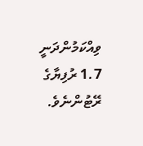ވިއްކަމުންދަނީ 1.7 ރުފިޔާގެ ރޭޓުންނެވެ.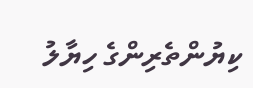ކިޔުންތެރިންގެ ހިޔާލު